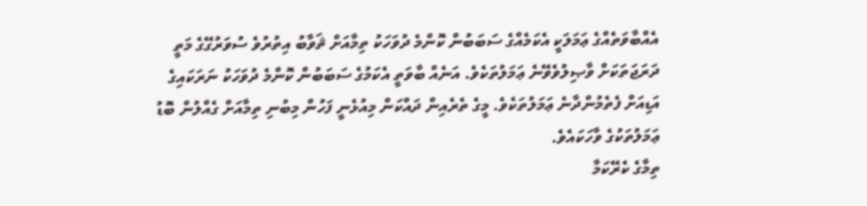އެއްބާވަތެއްގެ ޢަމަލަކީ އެކަމެއްގެ ސަބަބުން ކޮންމެ ދުވަހަކު ތިމާއަށް ޘަވާބު އިތުރުވެ ސުވަރުގޭގެ މަތީ ދަރަޖަތަކަށް ވާޞިލުވެވޭނެ ޢަމަލުތަކެވެ. އަނެއް ބާވަތީ އެކަމުގެ ސަބަބުން ކޮންމެ ދުވަހަކު ނަރަކައިގެ އަޑިއަށް ފެތެމުންދާނެ ޢަމަލުތަކެވެ. މީގެ ތެރެއިން ދައްކަން މިއުޅެނީ ފަހުން މިބުނި ތިމާއަށް ގެއްލުން ބޮޑު ޢަމަލުތަކުގެ ވާހަކައެވެ.
ތިމާގެ ކެރޭކަމާ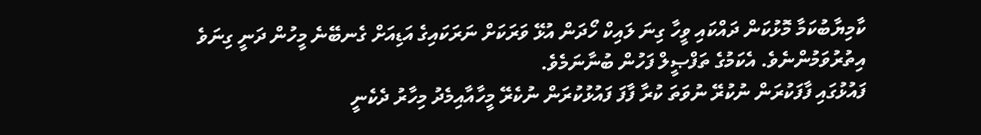ކާމިޔާބުކަމާ މޮޅުކަން ދައްކައި ވީހާ ގިނަ ލައިކް ހޯދަން އުޅޭ ވަރަކަށް ނަރަކައިގެ އަޑިއަށް ގެނބޭނެ މީހުން ދަނީ ގިނަވެ އިތުރުވަމުންނެވެ. އެކަމުގެ ތަފްޞީލް ފަހުން ބުނާނަމެވެ.
ފައުޅުގައި ފާފަކުރަން ނުކުރޭ ނުވަތަ ކުރާ ފާފަ ފައުޅުކުރަން ނުކެރޭ މީހާއާއިމެދު މިހާރު ދެކެނީ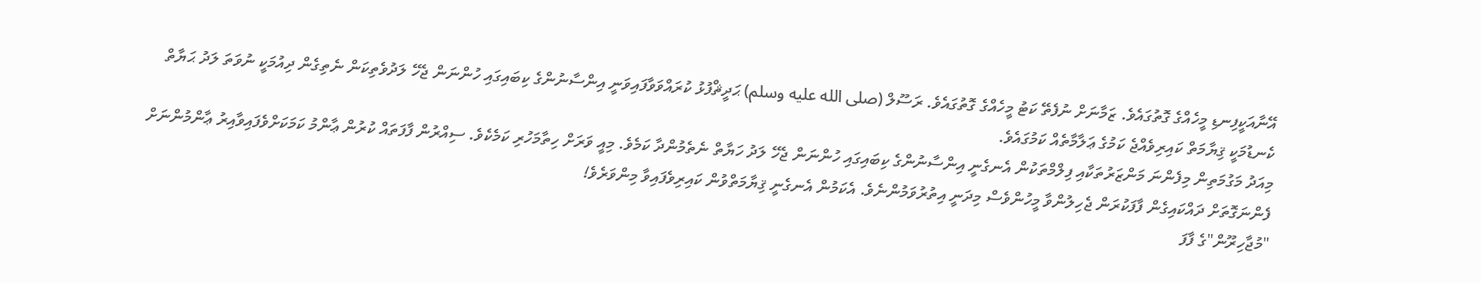އޭނާއަކީފިނޑި މީހެއްގެ ގޮތުގައެވެ. ޒަމާނަށް ނުފެތޭ ކަޓު މީހެއްގެ ގޮތުގައެވެ. ރަސޫލް (صلى الله عليه وسلم) ޙަދީޘްފުޅު ކުރައްވަވާފައިވަނީ އިންސާނުންގެ ކިބައިގައި ހުންނަން ޖެހޭ ލަދުވެތިކަން ނެތިގެން ދިއުމަކީ ނުވަތަ ލަދު ޙަޔާތް ކެނޑުމަކީ ޤިޔާމަތް ކައިރިވެއްޖެ ކަމުގެ ޢަލާމާތެއް ކަމުގައެވެ.
މިއަދު މަގުމަތިން މިފެންނަ މަންޒަރުތަކާއި ފިލްމްތަކުން އެނގެނީ އިންސާނުންގެ ކިބައިގައި ހުންނަން ޖެހޭ ލަދު ހަޔާތް ނެތެމުންދާ ކަމެވެ. މިއީ ވަރަށް ހިތާމަހުރި ކަމެކެވެ. ސިއްރުން ފާފަތައް ކުރުން ޢާންމު ކަމަކަށްވެފައިވާއިރު ޢާންމުންނަށް ފެންނަގޮތަށް ދައްކައިގެން ފާފަކުރަން ޖެހިލުންވާ މީހުންވެސް މިދަނީ އިތުރުވަމުންނެވެ. އެކަމުން އެނގެނީ ޤިޔާމަތްވުން ކައިރިވެފައިވާ މިންވަރެވެ!
"މުޖާހިރޫން"ގެ ފާފަ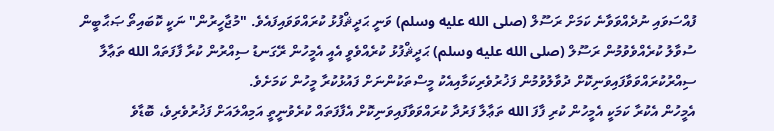ފުއްސަވައި ނުދެއްވަވާނެ ކަމަށް ރަސޫލް (صلى الله عليه وسلم) ވަނީ ޙަދީޘްފުޅު ކުރައްވަވައިފައެވެ. "މުޖާހީރުން" ނަކީ ކޮބައިތޯ ޞަޙާބީން ސުވާލު ކުރެއްވެވުމުން ރަސޫލް (صلى الله عليه وسلم) ޙަދީޘްފުޅު ކުރެއްވެވީ އެއީ އެމީހުން ރޭގަނޑު ސިއްރުން ކުރާ ފާފަތައް الله ތަޢާލާ ސިއްރުކުރައްވަވާފައިވަނިކޮށް ދުވާލުވުމުން ފަޚުރުވެރިކަމާއިއެކު މީސްތަކުންނަށް ފައުޅުކުރާ މީހުން ކަމަށެވެ.
އެމީހުން އެކުރާ ކަމަކީ އެމީހުން ކުރި ފާފަ الله ތަޢާލާ ފަރުދާ ކުރައްވަވާފައިވަނިކޮށް އެފާފަތައް ކުރެވުނީތީ އަމިއްލައަށް ފަޚުރުވެރިވެ، ބޮޑާވެ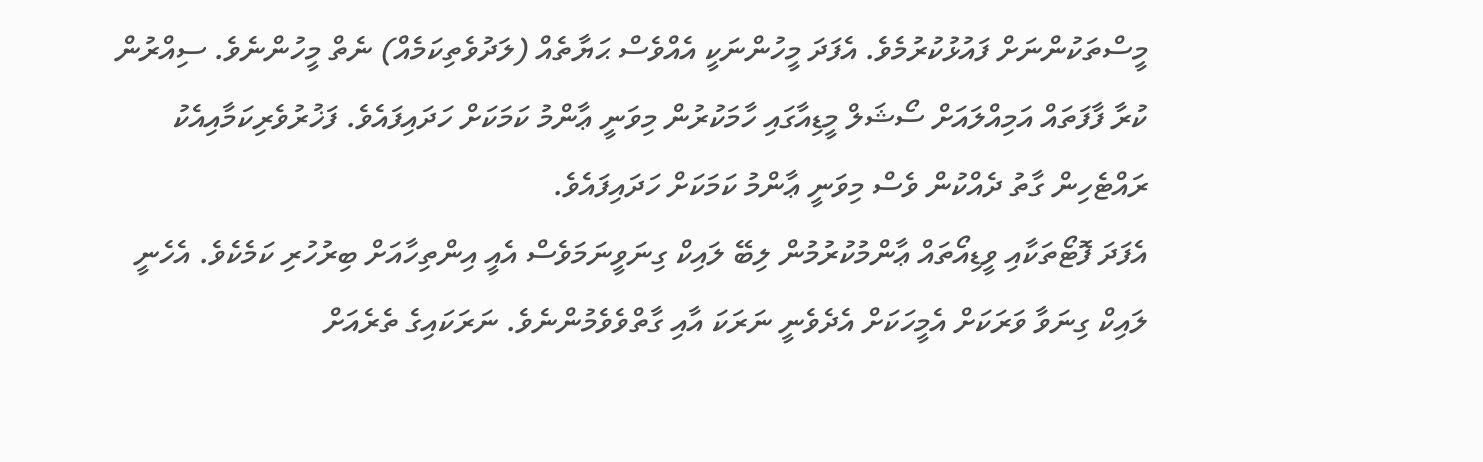މީސްތަކުންނަށް ފައުޅުކުރުމެވެ. އެފަދަ މީހުންނަކީ އެއްވެސް ޙަޔާތެއް (ލަދުވެތިކަމެއް) ނެތް މީހުންނެވެ. ސިއްރުން ކުރާ ފާފަތައް އަމިއްލައަށް ސޯޝަލް މީޑިއާގައި ހާމަކުރުން މިވަނީ ޢާންމު ކަމަކަށް ހަދައިފައެވެ. ފަޚުރުވެރިކަމާއިއެކު ރައްޓެހިން ގާތު ދެއްކުން ވެސް މިވަނީ ޢާންމު ކަމަކަށް ހަދައިފައެވެ.
އެފަދަ ފޮޓޯތަކާއި ވީޑިއޯތައް ޢާންމުކުރުމުން ލިބޭ ލައިކް ގިނަވީނަމަވެސް އެއީ އިންތިހާއަށް ބިރުހުރި ކަމެކެވެ. އެހެނީ ލައިކް ގިނަވާ ވަރަކަށް އެމީހަކަށް އެދެވެނީ ނަރަކަ އާއި ގާތްވެވެމުންނެވެ. ނަރަކައިގެ ތެރެއަށް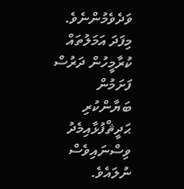ވަދެވެމުންނެވެ.
މިފަދަ އަމަލުތައް ކުރާމީހުން ދަރުސް ފަށަމުން ބަޔާންކުރި ޙަދީޘްފުޅާއިމެދު ވިސްނައިވެސް ނުލައެވެ.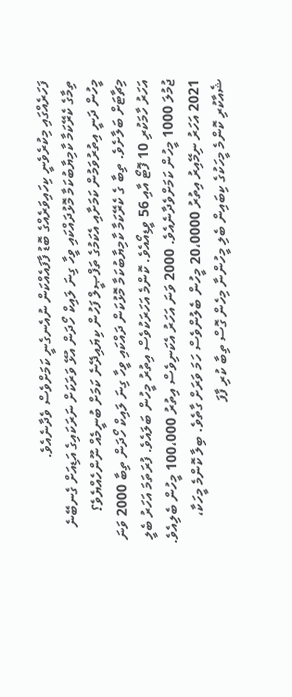ފަހަރެއްގައި މިކުރެވެނީ ކިހައިވަރެއްގެ ބޮޑު ފާފައެއްކަން ނުއެނގެނީ ކަމަށްވެސް ވެދާނެއެވެ.
ތިމާގެ ކެރޭކަމާ ކާމިޔާބުކަމާ މޮޅުދައްކައި ވީހާ ގިނަ ލައިކް ހޯދަން އުޅޭ ވަރަކަށް ނަރަކައިގެ އަޑިއަށް ގެނބޭނެ މީހުން ދަނީ އިތުރުވަމުން ކަމަށާއި އެކަމުގެ ތަފްޞީލް ފަހުން ކިޔައިދޭނެ ކަމަށް ބުނީމެއް ނޫންހެއްޔެވެ؟
މިޗާޓަށް ބަލާށެވެ. ތިބާ ގެ ކެރޭކަމާ ކާމިޔާބުކަމާ މޮޅުކަން ދައްކައި ވީހާ ގިނަ ލައިކް ހޯދަން ތިބާ 2000 ވަނަ އަހަރު ހާމަކުރި 10 ފޮޓޯ އާއި 56 ވީޑިއޯއެވެ. ކޮންމެ އަހަރަކުވެސް އިތުރު މީހުން ބަލައެވެ. ފުރަތަމަ އަހަރު ބެލީ ޖުމުލަ 1000 މީހުން ކަމަށްވެދާނެއެވެ. 2000 ވަނަ އަހަރު އެކަނިވެސް އިތުރު 100،000 މީހުން ބެލިއެވެ. 2021 އަހަރު ނިމޭއިރު އިތުރު 20،0000 މީހުން ބެލުންވެސް ހަމަ ވަރަށް ގާތެވެ. ބިލާ ކޮންމެ މީހަކާ، ޝެއާކުރި ކޮންމެ މީހަކުގެ ކިބައިން ބެލި މީހުންނާ މިހެން ގޮސް ތިބާ ކުރި ފާފަ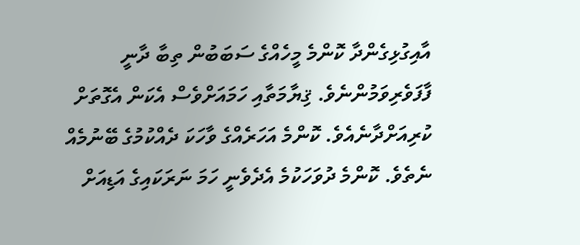އާއިގުޅިގެންދާ ކޮންމެ މީހެއްގެ ސަބަބުން ތިބާ ދާނީ ފާފަވެރިވަމުންނެވެ. ޤިޔާމަތާއި ހަމައަށްވެސް އެކަން އެގޮތަށް ކުރިއަށްދާނެއެވެ. ކޮންމެ އަހަރެއްގެ ވާހަކަ ދެއްކުމުގެ ބޭނުމެއް ނެތެވެ. ކޮންމެ ދުވަހަކުމެ އެދެވެނީ ހަމަ ނަރަކައިގެ އަޑިއަށް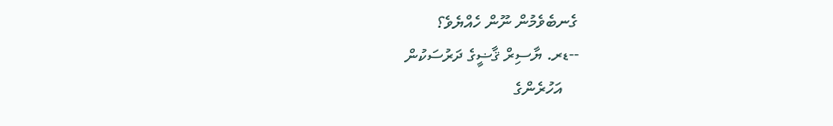ގެނބެވެމުން ނޫން ހެއްޔެވެ؟
--ޑރ. ޔާސިރް ޤާޟީގެ ދަރުސަކުން
    އަހުރެންގެ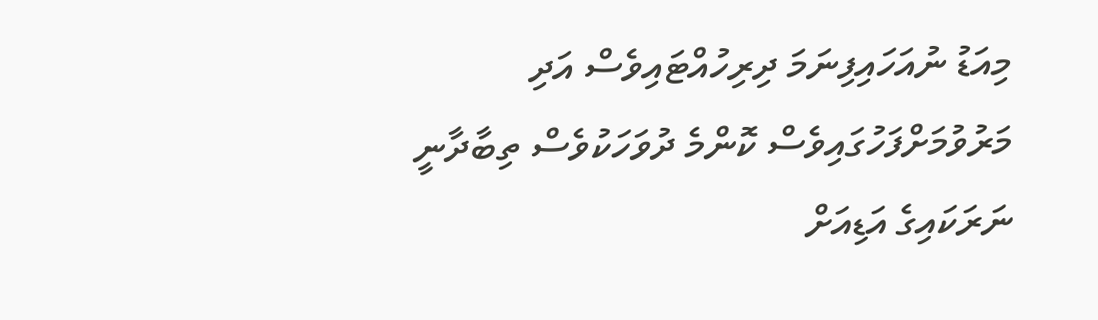މިއަޑު ނުއަހައިފިނަމަ ދިރިހުއްޓައިވެސް އަދި މަރުވުމަށްފަހުގައިވެސް ކޮންމެ ދުވަހަކުވެސް ތިބާދާނީ ނަރަކައިގެ އަޑިއަށް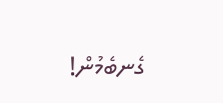ގެނބެމުން!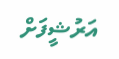އަރުޝީފަށް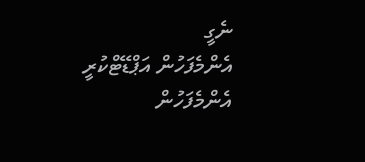ނެގީ
އެންމެފަހުން އަޕްޑޭޓްކުރީ
އެންމެފަހުން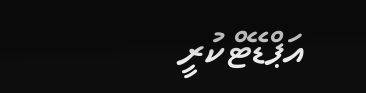އަޕްޑޭޓްކުރީ